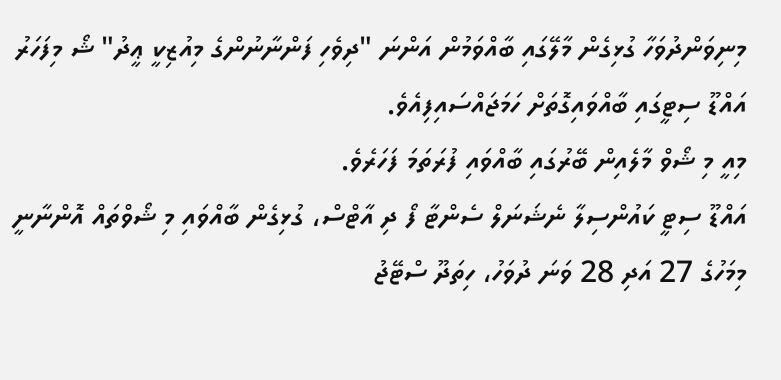މިނިވަންދުވަހާ ގުޅިގެން މާލޭގައި ބާއްވަމުން އަންނަ "ދިވެހި ފަންނާނުންގެ މިއުޒިކީ ޢީދު" ޝޯ މިފަހަރު އައްޑޫ ސިޓީގައި ބާއްވައިގޮތަށް ހަމަޖައްސައިފިއެވެ.
މިއީ މި ޝޯވް މާލެއިން ބޭރުގައި ބާއްވައި ފުރަތަމަ ފަހަރެވެ.
އައްޑޫ ސިޓީ ކައުންސިލާ ނެޝަނަލް ސެންޓާ ފޯ ދި އާޓްސް، ގުޅިގެން ބާއްވައި މި ޝޯވްތައް އޮންނާނީ މިމަހުގެ 27 އަދި 28 ވަނަ ދުވަހު، ހިތަދޫ ސްޓޭޖު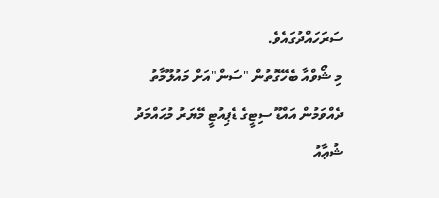ސަރަހައްދުގައެވެ.
މި ޝޯވްއާ ބެހޭގޮތުން "ސަން"އަށް މައުލޫމާތު ދެއްވަމުން އައްޑޫ ސިޓީގެ ޑެޕިއުޓީ މޭޔަރު މުޙައްމަދު ޝުޢާއު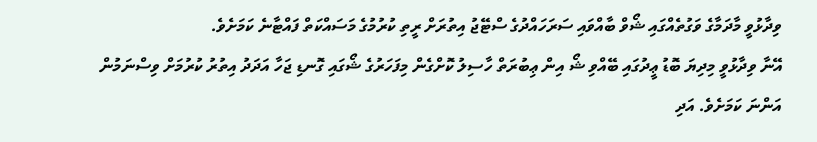ވިދާޅުވީ މާދަމާގެ ވަގުތެއްގައި ޝޯވް ބާއްވައި ސަރަހައްދުގެ ސްޓޭޖު އިތުރަށް ރީތި ކުރުމުގެ މަސައްކަތް ފައްޓާނެ ކަމަށެވެ.
އޭނާ ވިދާޅުވީ މިދިޔަ ބޮޑު ޢީދުގައި ބޭއްވި ޝޯ އިން ޢިބުރަތް ހާސިލު ކޮށްގެން މިފަހަރުގެ ޝޯގައި ގޮނޑި ޖަހާ އަދަދު އިތުރު ކުރުމަށް ވިސްނަމުން އަންނަ ކަމަށެވެ. އަދި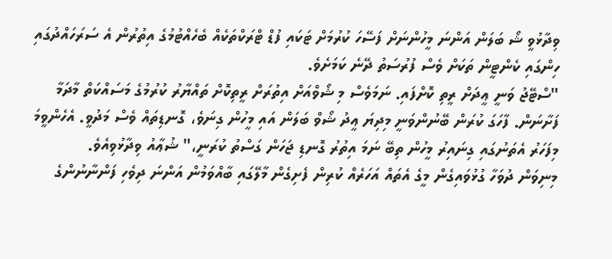ވިދާޅުވީ ޝޯ ބަލަން އަންނަ މީހުންނަށް ފަސޭހަ ކުރުމަށް ޓަކައި ފުޑް ޓްރަކްތަކެއް ބެހެއްޓުމުގެ އިތުރުން އެ ސަރަހައްދުގައި ހިންގައި ކެންޓީން ތަކަށް ވެސް ފުރުސަތު ދޭނެ ކަމަށެވެ.
"ސްޓޭޖު ވަނީ ޢީދަށް ރީތި ކޮށްފައި. ނަމަވެސް މި ޝޯވްއަށް އިތުރަށް ރީތިކޮށް ތައްޔާރު ކުރުމުގެ މަސައްކަތް މާދަމާ ފަށާނަން. ފާހަގަ ކުރަން ބޭނުންވަނީ މިދިޔަ ޢީދު ޝޯވް ބަލަން އައި މީހުން ގިނަވެ، ގޮނޑިތައް ވެސް މަދުވީ. އެހެންވީމަ މިފަހަރު އެތަނުގައި ގިނައިރު މީހުން ތިބޭ ނަމަ އިތުރު ގޮނޑި ޖަހަން ގަސްތު ކުރަނީ،" ޝުޢާއު ވިދާޅުވިއެވެ.
މިނިވަން ދުވަހާ ގުޅުވައިގެން މީގެ އެތައް އަހަރެއް ކުރިން ފެށިގެން މާލޭގައި ބާއްވަމުން އަންނަ ދިވެހި ފަންނާނުންގެ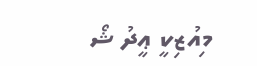މިއުޒިކީ ޢީދު ޝޯ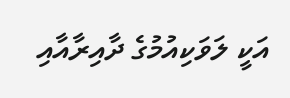އަކީ ލަވަކިއުމުގެ ދާއިރާއާއި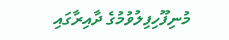މުނިފޫހިފިލުވުމުގެ ދާއިރާގައި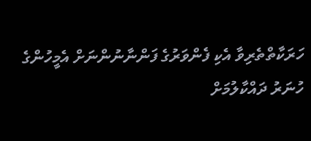ހަރަކާތްތެރިވާ އެކި ފެންވަރުގެ ފަންނާނުންނަށް އެމީހުންގެ ހުނަރު ދައްކާލުމަށް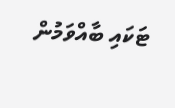ޓަކައި ބާއްވަމުން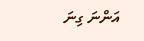އަންނަ ގިނަ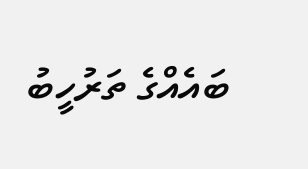ބައެއްގެ ތަރުހީބު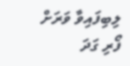ލިބިފައިވާ ވަރަށް ފޯރި ގަދަ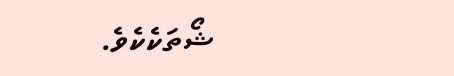ޝޯތަކެކެވެ.